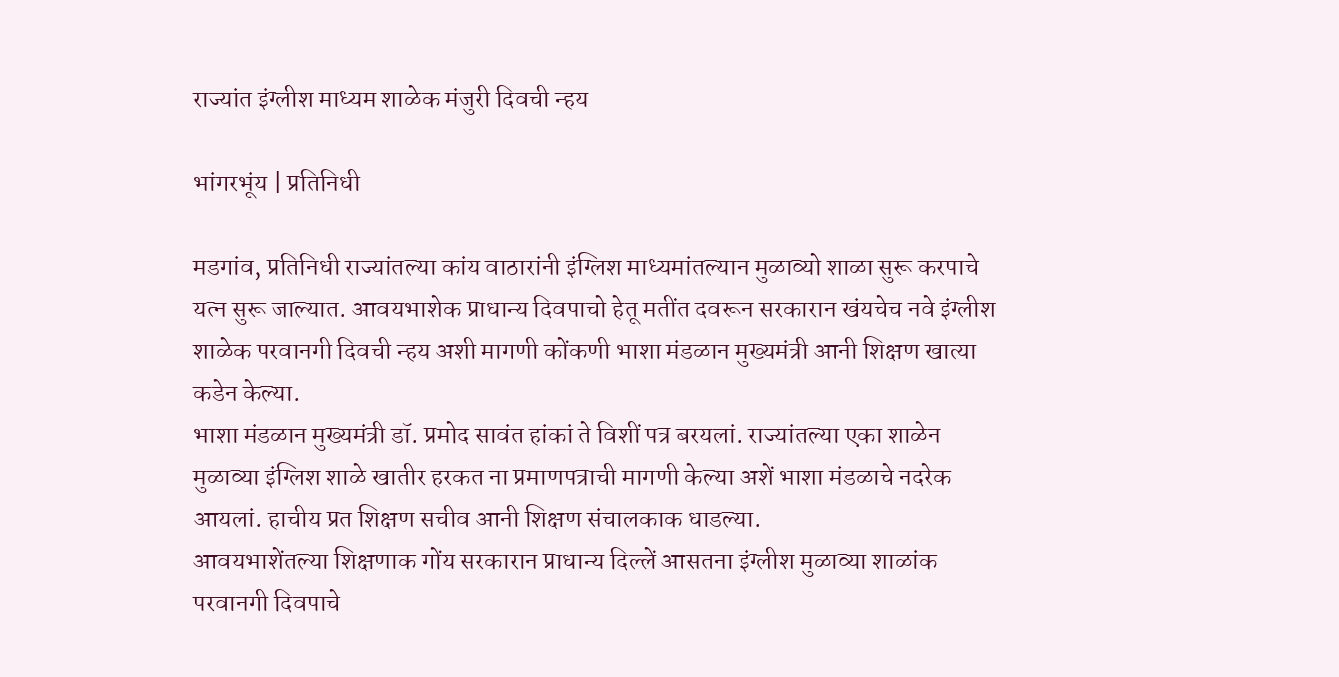राज्यांत इंग्लीश माध्यम शाळेक मंजुरी दिवची न्हय

भांगरभूंय | प्रतिनिधी

मडगांव, प्रतिनिधी राज्यांतल्या कांय वाठारांनी इंग्लिश माध्यमांतल्यान मुळाव्यो शाळा सुरू करपाचे यत्न सुरू जाल्यात. आवयभाशेक प्राधान्य दिवपाचो हेतू मतींत दवरून सरकारान खंयचेच नवे इंग्लीश शाळेक परवानगी दिवची न्हय अशी मागणी कोंकणी भाशा मंडळान मुख्यमंत्री आनी शिक्षण खात्या कडेन केल्या.
भाशा मंडळान मुख्यमंत्री डॉ. प्रमोद सावंत हांकां ते विशीं पत्र बरयलां. राज्यांतल्या एका शाळेन मुळाव्या इंग्लिश शाळे खातीर हरकत ना प्रमाणपत्राची मागणी केल्या अशें भाशा मंडळाचे नदरेक आयलां. हाचीय प्रत शिक्षण सचीव आनी शिक्षण संचालकाक धाडल्या.
आवयभाशेंतल्या शिक्षणाक गोंय सरकारान प्राधान्य दिल्लें आसतना इंग्लीश मुळाव्या शाळांक परवानगी दिवपाचे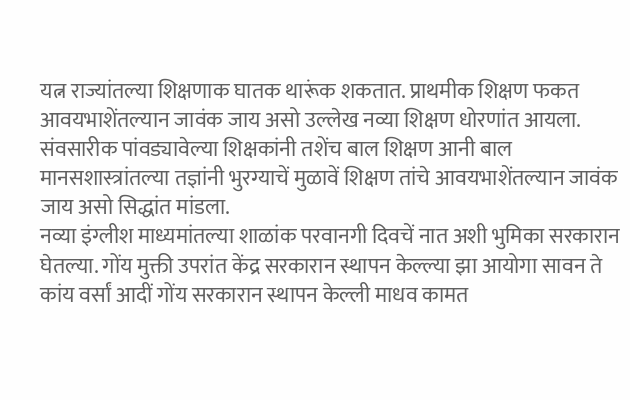यत्न राज्यांतल्या शिक्षणाक घातक थारूंक शकतात. प्राथमीक शिक्षण फकत आवयभाशेंतल्यान जावंक जाय असो उल्लेख नव्या शिक्षण धोरणांत आयला. संवसारीक पांवड्यावेल्या शिक्षकांनी तशेंच बाल शिक्षण आनी बाल मानसशास्त्रांतल्या तज्ञांनी भुरग्याचें मुळावें शिक्षण तांचे आवयभाशेंतल्यान जावंक जाय असो सिद्धांत मांडला.
नव्या इंग्लीश माध्यमांतल्या शाळांक परवानगी दिवचें नात अशी भुमिका सरकारान घेतल्या. गोंय मुक्ती उपरांत केंद्र सरकारान स्थापन केल्ल्या झा आयोगा सावन ते कांय वर्सां आदीं गोंय सरकारान स्थापन केल्ली माधव कामत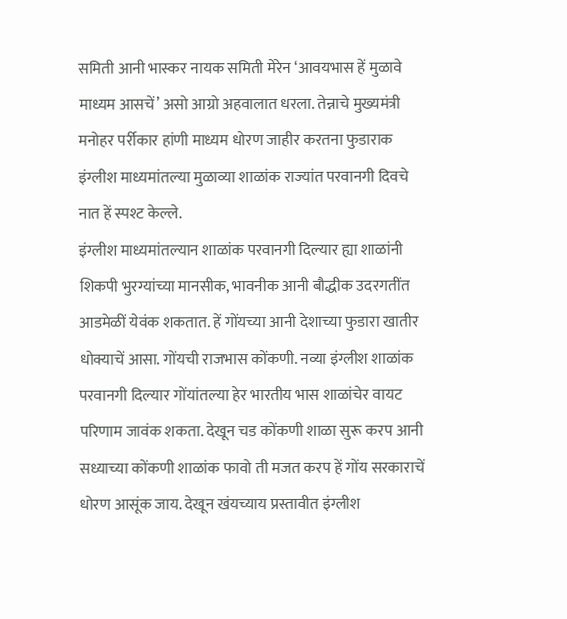समिती आनी भास्कर नायक समिती मेरेन ‘आवयभास हें मुळावे माध्यम आसचें’ असो आग्रो अहवालात धरला. तेन्नाचे मुख्यमंत्री मनोहर पर्रीकार हांणी माध्यम धोरण जाहीर करतना फुडाराक इंग्लीश माध्यमांतल्या मुळाव्या शाळांक राज्यांत परवानगी दिवचे नात हें स्पश्ट केल्ले.
इंग्लीश माध्यमांतल्यान शाळांक परवानगी दिल्यार ह्या शाळांनी शिकपी भुरग्यांच्या मानसीक, भावनीक आनी बौद्धीक उदरगतींत आडमेळीं येवंक शकतात. हें गोंयच्या आनी देशाच्या फुडारा खातीर धोक्याचें आसा. गोंयची राजभास कोंकणी. नव्या इंग्लीश शाळांक परवानगी दिल्यार गोंयांतल्या हेर भारतीय भास शाळांचेर वायट परिणाम जावंक शकता. देखून चड कोंकणी शाळा सुरू करप आनी सध्याच्या कोंकणी शाळांक फावो ती मजत करप हें गोंय सरकाराचें धोरण आसूंक जाय. देखून खंयच्याय प्रस्तावीत इंग्लीश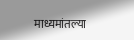माध्यमांतल्या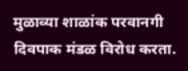मुळाव्या शाळांक परवानगी दिवपाक मंडळ विरोध करता.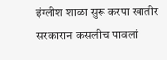इंग्लीश शाळा सुरू करपा खातीर सरकारान कसलीच पावलां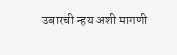उबारची न्हय अशी मागणी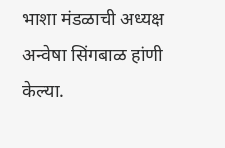भाशा मंडळाची अध्यक्ष अन्वेषा सिंगबाळ हांणी केल्या.